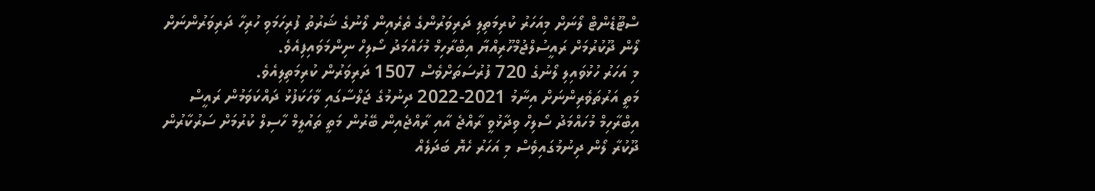ސްޓޫޑެންޓް ލޯނަށް މިއަހަރު ކުރިމަތިލި ދަރިވަރުންގެ ތެރެއިން ލޯނުގެ ޝަރުތު ފުރިހަމަވި ހުރިހާ ދަރިވަރުންނަށް ލޯން ދޫކުރުމަށް ރައީސުލްޖުމްހޫރިއްޔާ އިބްރާހިމް މުހައްމަދު ސޯލިހް ނިންމަވައިފިއެވެ.
މި އަހަރު ހުޅުވައިލި ލޯނުގެ 720 ފުރުސަތަށްވެސް 1507 ދަރިވަރުން ކުރިމަތިލިއެވެ.
މަތީ އަރުތަވެރިންނަށް އިނާމު 2021-2022 ދިނުމުގެ ޖަލްސާގައި ވާހަކަފުޅު ދައްކަވަމުން ރައީސް އިބްރާހިމް މުހައްމަދު ސޯލިހް ވިދާޅުވީ ރާއްޖެ އާއި ރާއްޖެއިން ބޭރުން މަތީ ތައުލީމް ހާސިލް ކުރުމަށް ސަރުކާރުން ދޫކުރާ ލޯން ދިނުމުގައިވެސް މި އަހަރު ހެޔޮ ބަދަލެއް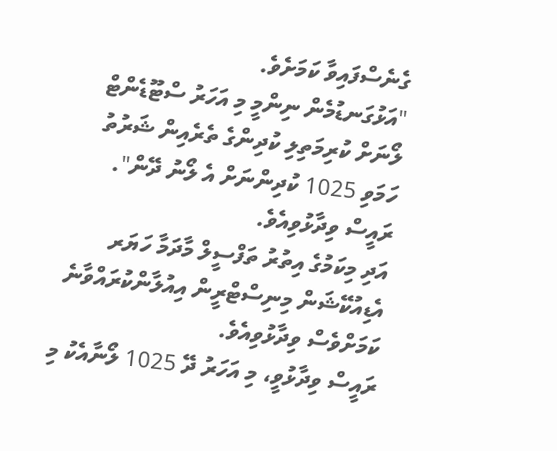ގެނެސްފައިވާ ކަމަށެވެ.
"އަޅުގަނޑުމެން ނިންމީ މި އަހަރު ސްޓޫޑެންޓް ލޯނަށް ކުރިމަތިލި ކުދިންގެ ތެރެއިން ޝަރުތު ހަމަވި 1025 ކުދިންނަށް އެ ލޯނު ދޭން". ރައީސް ވިދާޅުވިއެވެ.
އަދި މިކަމުގެ އިތުރު ތަފްސީލް މާދަމާ ހަޔަރ އެޑިއުކޭޝަން މިނިސްޓްރީން އިއުލާންކުރައްވާނެ ކަމަށްވެސް ވިދާޅުވިއެވެ.
ރައީސް ވިދާޅުވީ، މި އަހަރު ދޭ 1025 ލޯނާއެކު މި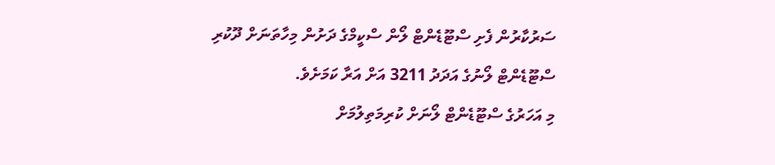ސަރުކާރުން ފެށި ސްޓޫޑެންޓް ލޯން ސްކީމްގެ ދަށުން މިހާތަނަށް ދޫކުރި ސްޓޫޑެންޓް ލޯނުގެ އަދަދު 3211 އަށް އަރާ ކަމަށެވެ.
މި އަހަރުގެ ސްޓޫޑެންޓް ލޯނަށް ކުރިމަތިލުމަށް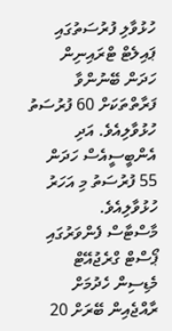ހުޅުވާލި ފުރުސަތުގައި ޕައިލެޓް ޓްރައިނިން ހަދަން ބޭނުންވާ ފަރާތްތަކަށް 60 ފުރުސަތު ހުޅުވާލިއެވެ. އަދި އެންބީސީއެސް ހަދަން 55 ފުރުސަތު މި އަހަރު ހުޅުވާލިއެވެ.
މާސްޓާސް ފެންވަރުގައި ޕޯސްޓް ގްރެޖުއޭޓް މެޑިސިން ހެދުމަށް ރާއްޖެއިން ބޭރަށް 20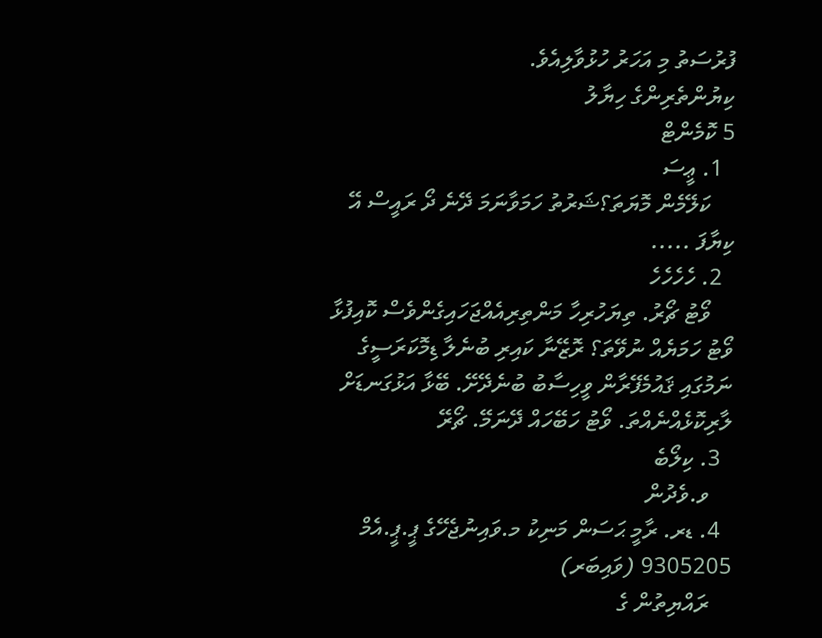ފުރުސަތު މި އަހަރު ހުޅުވާލިއެވެ.
ކިޔުންތެރިންގެ ހިޔާލު
5 ކޮމެންޓް
  1. ޢީސަ
    ކަލޭމެން މޮޔަތަ؟ޝަރުތު ހަމަވާނަމަ ދޭނެ ދޯ ރައީސް އޭ ކިޔާފަ .....
  2. ހެހެހެހެ
    ވޯޓު ޗޯރު. ތިޔަހުރިހާ މަންތިރިއެއްޖަހައިގެންވެސް ކޮއިފުޅާ ވޯޓު ހަމަޔެއް ނުވޭތަ؟ ރޮޒޭނާ ކައިރި ބުނެލާ ޑިމޮކަރަސީގެ ނަމުގައި ޤައުމެފޭރާން ވީހިސާބު ބުނެދޭށޭ. ބޭޅާ އަޅުގަނޑަށް ލާރިކޮޅެއްނެއްތަ. ވޯޓު ހަބޭހައް ދޭނަމޭ. ޗޯރޭ
  3. ކިލޯބެ
    ވ.ވެދުން
  4. ޑރ. ރާމީ ޙަސަން މަނިކު މ.ވައިނުޖެހޭގެ ޕީ.ޕީ.އެމް 9305205 (ވައިބަރ)
    ރައްޔިތުން ގެ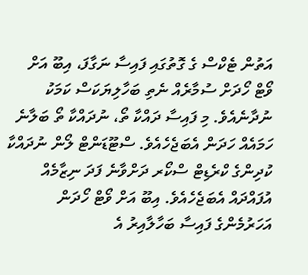އަތުން ޓެކްސް ގެ ގޮތުގައި ފައިސާ ނަގާފަ، އިބޫ އަށް ވޯޓް ހޯދަށް ސުމާރެއް ނެތި ބަހާލިޔަކަސް ކަމަކު ނުދާނެއެވެ. މި ފައިސާ ދައްކާ ތޯ، ނުދައްކާ ތޯ ބަލާނެ ހަމައެއް ހަދަން އެބަޖެހެއެވެ. ސްޓޫޑަންޓް ލޯން ނުދައްކާ ކުދިންގެ ކްރެޑިޓް ސްކޯރ ދަށްވާނެ ފަދަ ނިޒާމެއް އުފައްދައް އެބަޖެހެއެވެ. އިބޫ އަށް ވޯޓް ހޯދަން އަހަރުމެންގެ ފައިސާ ބަހާލާއިރު އެ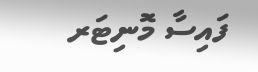ފައިސާ މޮނިޓަރ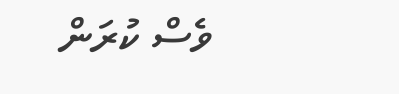ވެސް ކުރަން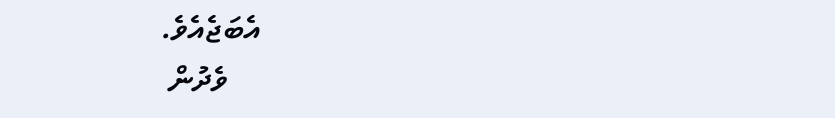އެބަޖެއެވެ.
    ވެދުން